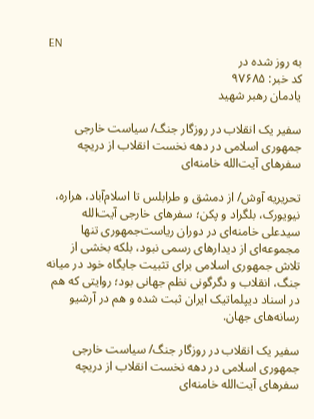EN
به روز شده در
کد خبر: ۹۷۶۸۵
یادمان رهبر شهید

سفیر یک انقلاب در روزگار جنگ/ سیاست خارجی جمهوری اسلامی در دهه نخست انقلاب از دریچه سفرهای آیت‌الله خامنه‌ای

تحریریه آوش/ از دمشق و طرابلس تا اسلام‌آباد، هراره، نیویورک، بلگراد و پکن؛ سفرهای خارجی آیت‌الله سیدعلی خامنه‌ای در دوران ریاست‌جمهوری تنها مجموعه‌ای از دیدارهای رسمی نبود، بلکه بخشی از تلاش جمهوری اسلامی برای تثبیت جایگاه خود در میانه جنگ، انقلاب و دگرگونی نظم جهانی بود؛ روایتی که هم در اسناد دیپلماتیک ایران ثبت شده و هم در آرشیو رسانه‌های جهان.

سفیر یک انقلاب در روزگار جنگ/ سیاست خارجی جمهوری اسلامی در دهه نخست انقلاب از دریچه سفرهای آیت‌الله خامنه‌ای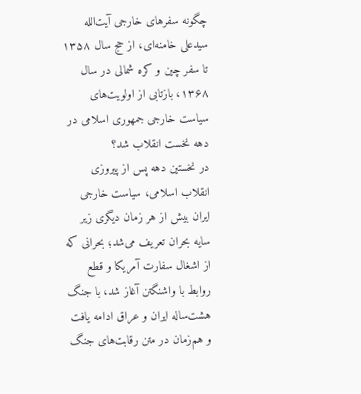چگونه سفرهای خارجی آیت‌الله سیدعلی خامنه‌ای، از حج سال ۱۳۵۸ تا سفر چین و کره شمالی در سال ۱۳۶۸، بازتابی از اولویت‌های سیاست خارجی جمهوری اسلامی در دهه نخست انقلاب شد؟
در نخستین دهه پس از پیروزی انقلاب اسلامی، سیاست خارجی ایران بیش از هر زمان دیگری زیر سایه بحران تعریف می‌شد؛ بحرانی که از اشغال سفارت آمریکا و قطع روابط با واشنگتن آغاز شد، با جنگ هشت‌ساله ایران و عراق ادامه یافت و هم‌زمان در متن رقابت‌های جنگ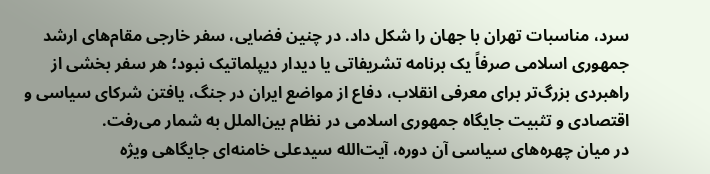سرد، مناسبات تهران با جهان را شکل داد. در چنین فضایی، سفر خارجی مقام‌های ارشد جمهوری اسلامی صرفاً یک برنامه تشریفاتی یا دیدار دیپلماتیک نبود؛ هر سفر بخشی از راهبردی بزرگ‌تر برای معرفی انقلاب، دفاع از مواضع ایران در جنگ، یافتن شرکای سیاسی و اقتصادی و تثبیت جایگاه جمهوری اسلامی در نظام بین‌الملل به شمار می‌رفت.
در میان چهره‌های سیاسی آن دوره، آیت‌الله سیدعلی خامنه‌ای جایگاهی ویژه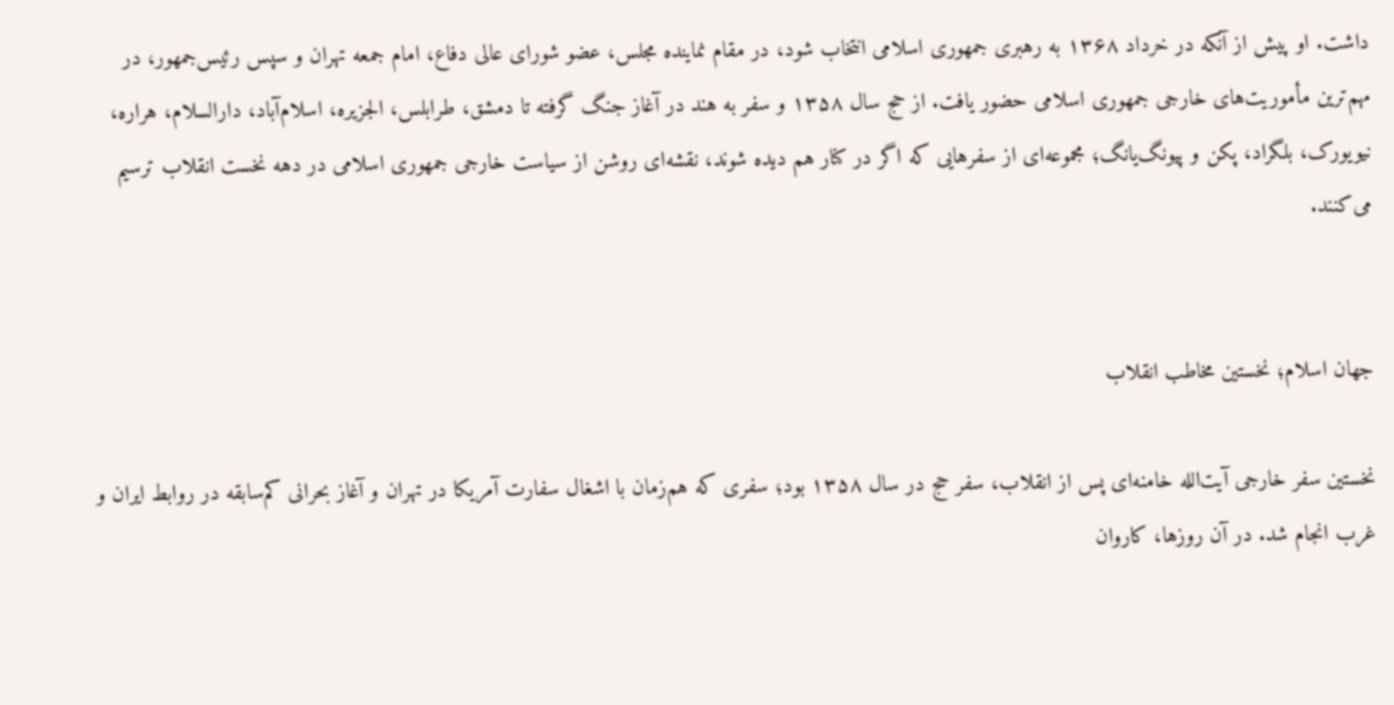داشت. او پیش از آنکه در خرداد ۱۳۶۸ به رهبری جمهوری اسلامی انتخاب شود، در مقام نماینده مجلس، عضو شورای عالی دفاع، امام جمعه تهران و سپس رئیس‌جمهور، در مهم‌ترین مأموریت‌های خارجی جمهوری اسلامی حضور یافت. از حج سال ۱۳۵۸ و سفر به هند در آغاز جنگ گرفته تا دمشق، طرابلس، الجزیره، اسلام‌آباد، دارالسلام، هراره، نیویورک، بلگراد، پکن و پیونگ‌یانگ؛ مجموعه‌ای از سفرهایی که اگر در کنار هم دیده شوند، نقشه‌ای روشن از سیاست خارجی جمهوری اسلامی در دهه نخست انقلاب ترسیم می‌کنند.


جهان اسلام؛ نخستین مخاطب انقلاب

نخستین سفر خارجی آیت‌الله خامنه‌ای پس از انقلاب، سفر حج در سال ۱۳۵۸ بود؛ سفری که هم‌زمان با اشغال سفارت آمریکا در تهران و آغاز بحرانی کم‌سابقه در روابط ایران و غرب انجام شد. در آن روزها، کاروان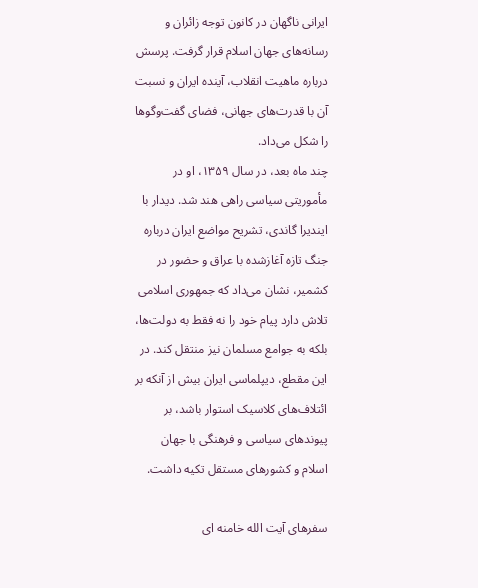ایرانی ناگهان در کانون توجه زائران و رسانه‌های جهان اسلام قرار گرفت. پرسش درباره ماهیت انقلاب، آینده ایران و نسبت آن با قدرت‌های جهانی، فضای گفت‌وگوها را شکل می‌داد.
چند ماه بعد، در سال ۱۳۵۹، او در مأموریتی سیاسی راهی هند شد. دیدار با ایندیرا گاندی، تشریح مواضع ایران درباره جنگ تازه آغازشده با عراق و حضور در کشمیر، نشان می‌داد که جمهوری اسلامی تلاش دارد پیام خود را نه فقط به دولت‌ها، بلکه به جوامع مسلمان نیز منتقل کند. در این مقطع، دیپلماسی ایران بیش از آنکه بر ائتلاف‌های کلاسیک استوار باشد، بر پیوندهای سیاسی و فرهنگی با جهان اسلام و کشورهای مستقل تکیه داشت.

سفرهای آیت الله خامنه ای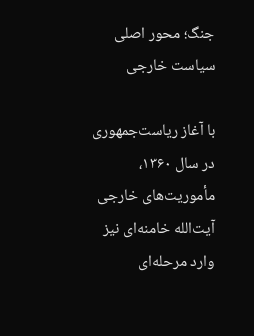جنگ؛ محور اصلی سیاست خارجی

با آغاز ریاست‌جمهوری در سال ۱۳۶۰، مأموریت‌های خارجی آیت‌الله خامنه‌ای نیز وارد مرحله‌ای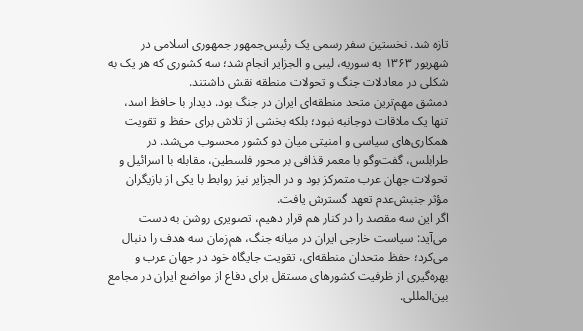تازه شد. نخستین سفر رسمی یک رئیس‌جمهور جمهوری اسلامی در شهریور ۱۳۶۳ به سوریه، لیبی و الجزایر انجام شد؛ سه کشوری که هر یک به شکلی در معادلات جنگ و تحولات منطقه نقش داشتند.
دمشق مهم‌ترین متحد منطقه‌ای ایران در جنگ بود. دیدار با حافظ اسد، تنها یک ملاقات دوجانبه نبود؛ بلکه بخشی از تلاش برای حفظ و تقویت همکاری‌های سیاسی و امنیتی میان دو کشور محسوب می‌شد. در طرابلس، گفت‌وگو با معمر قذافی بر محور فلسطین، مقابله با اسرائیل و تحولات جهان عرب متمرکز بود و در الجزایر نیز روابط با یکی از بازیگران مؤثر جنبش‌عدم تعهد گسترش یافت.
اگر این سه مقصد را در کنار هم قرار دهیم، تصویری روشن به دست می‌آید: سیاست خارجی ایران در میانه جنگ، هم‌زمان سه هدف را دنبال می‌کرد؛ حفظ متحدان منطقه‌ای، تقویت جایگاه خود در جهان عرب و بهره‌گیری از ظرفیت کشورهای مستقل برای دفاع از مواضع ایران در مجامع بین‌المللی.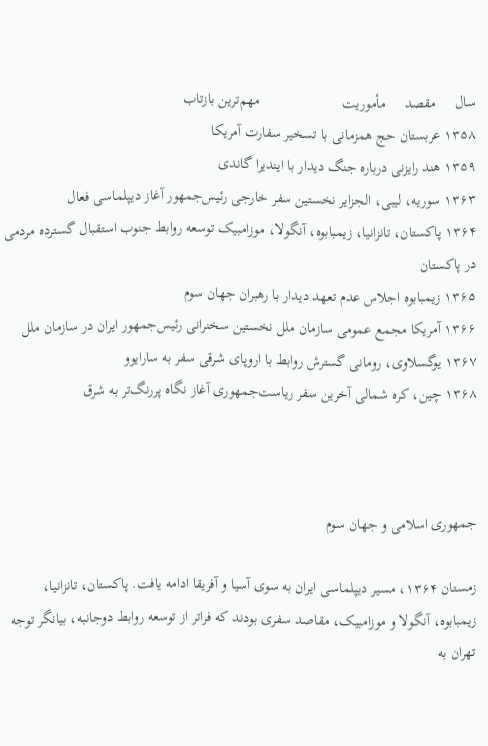سال     مقصد     مأموریت                      مهم‌ترین بازتاب
۱۳۵۸ عربستان حج همزمانی با تسخیر سفارت آمریکا
۱۳۵۹ هند رایزنی درباره جنگ دیدار با ایندیرا گاندی
۱۳۶۳ سوریه، لیبی، الجزایر نخستین سفر خارجی رئیس‌جمهور آغاز دیپلماسی فعال
۱۳۶۴ پاکستان، تانزانیا، زیمبابوه، آنگولا، موزامبیک توسعه روابط جنوب استقبال گسترده مردمی در پاکستان
۱۳۶۵ زیمبابوه اجلاس عدم تعهد دیدار با رهبران جهان سوم
۱۳۶۶ آمریکا مجمع عمومی سازمان ملل نخستین سخنرانی رئیس‌جمهور ایران در سازمان ملل
۱۳۶۷ یوگسلاوی، رومانی گسترش روابط با اروپای شرقی سفر به سارایوو
۱۳۶۸ چین، کره شمالی آخرین سفر ریاست‌جمهوری آغاز نگاه پررنگ‌تر به شرق



جمهوری اسلامی و جهان سوم

زمستان ۱۳۶۴، مسیر دیپلماسی ایران به سوی آسیا و آفریقا ادامه یافت. پاکستان، تانزانیا، زیمبابوه، آنگولا و موزامبیک، مقاصد سفری بودند که فراتر از توسعه روابط دوجانبه، بیانگر توجه تهران به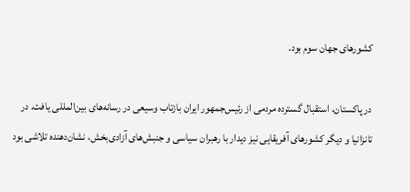کشورهای جهان سوم بود.

در پاکستان، استقبال گسترده مردمی از رئیس‌جمهور ایران بازتاب وسیعی در رسانه‌های بین‌المللی یافت. در تانزانیا و دیگر کشورهای آفریقایی نیز دیدار با رهبران سیاسی و جنبش‌های آزادی‌بخش، نشان‌دهنده تلاشی بود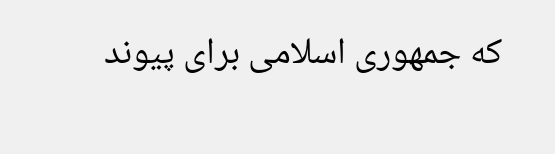که جمهوری اسلامی برای پیوند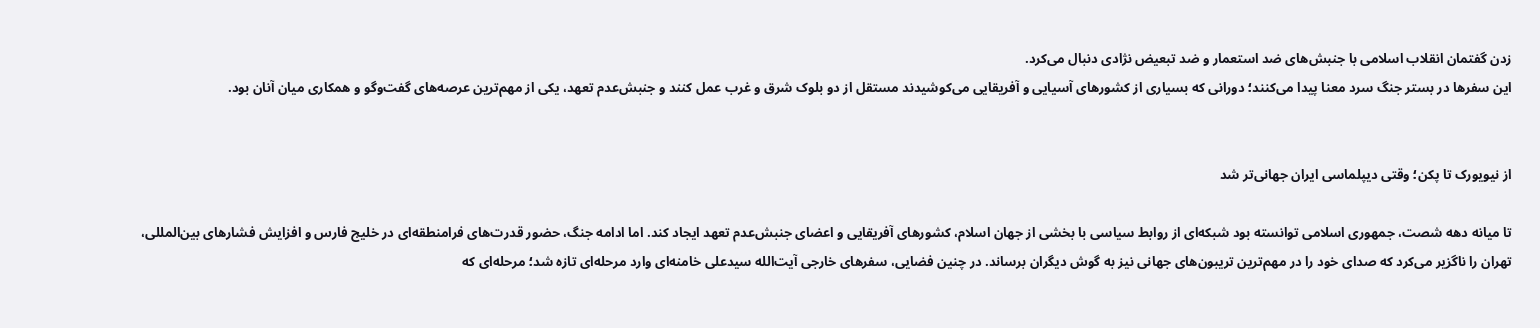زدن گفتمان انقلاب اسلامی با جنبش‌های ضد استعمار و ضد تبعیض نژادی دنبال می‌کرد.
این سفرها در بستر جنگ سرد معنا پیدا می‌کنند؛ دورانی که بسیاری از کشورهای آسیایی و آفریقایی می‌کوشیدند مستقل از دو بلوک شرق و غرب عمل کنند و جنبش‌عدم تعهد، یکی از مهم‌ترین عرصه‌های گفت‌وگو و همکاری میان آنان بود.


از نیویورک تا پکن؛ وقتی دیپلماسی ایران جهانی‌تر شد

تا میانه دهه شصت، جمهوری اسلامی توانسته بود شبکه‌ای از روابط سیاسی با بخشی از جهان اسلام، کشورهای آفریقایی و اعضای جنبش‌عدم تعهد ایجاد کند. اما ادامه جنگ، حضور قدرت‌های فرامنطقه‌ای در خلیج فارس و افزایش فشارهای بین‌المللی، تهران را ناگزیر می‌کرد که صدای خود را در مهم‌ترین تریبون‌های جهانی نیز به گوش دیگران برساند. در چنین فضایی، سفرهای خارجی آیت‌الله سیدعلی خامنه‌ای وارد مرحله‌ای تازه شد؛ مرحله‌ای که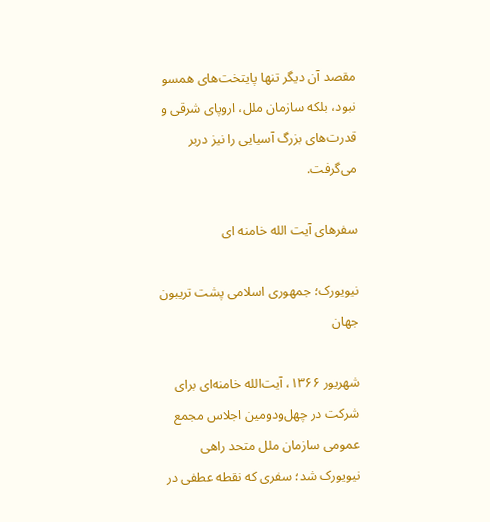مقصد آن دیگر تنها پایتخت‌های همسو نبود، بلکه سازمان ملل، اروپای شرقی و قدرت‌های بزرگ آسیایی را نیز دربر می‌گرفت.

سفرهای آیت الله خامنه ای

نیویورک؛ جمهوری اسلامی پشت تریبون جهان

شهریور ۱۳۶۶، آیت‌الله خامنه‌ای برای شرکت در چهل‌ودومین اجلاس مجمع عمومی سازمان ملل متحد راهی نیویورک شد؛ سفری که نقطه عطفی در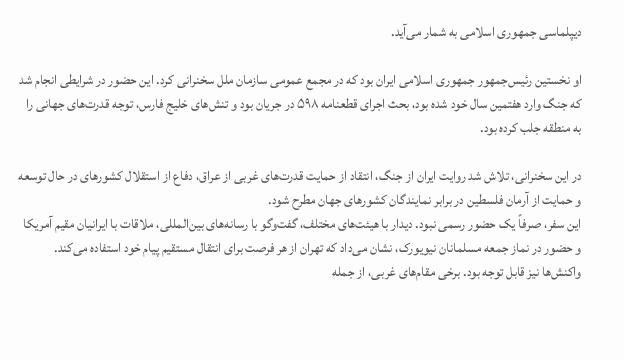دیپلماسی جمهوری اسلامی به شمار می‌آید.

او نخستین رئیس‌جمهور جمهوری اسلامی ایران بود که در مجمع عمومی سازمان ملل سخنرانی کرد. این حضور در شرایطی انجام شد که جنگ وارد هفتمین سال خود شده بود، بحث اجرای قطعنامه ۵۹۸ در جریان بود و تنش‌های خلیج فارس، توجه قدرت‌های جهانی را به منطقه جلب کرده بود.

در این سخنرانی، تلاش شد روایت ایران از جنگ، انتقاد از حمایت قدرت‌های غربی از عراق، دفاع از استقلال کشورهای در حال توسعه و حمایت از آرمان فلسطین در برابر نمایندگان کشورهای جهان مطرح شود.
این سفر، صرفاً یک حضور رسمی نبود. دیدار با هیئت‌های مختلف، گفت‌وگو با رسانه‌های بین‌المللی، ملاقات با ایرانیان مقیم آمریکا و حضور در نماز جمعه مسلمانان نیویورک، نشان می‌داد که تهران از هر فرصت برای انتقال مستقیم پیام خود استفاده می‌کند.
واکنش‌ها نیز قابل توجه بود. برخی مقام‌های غربی، از جمله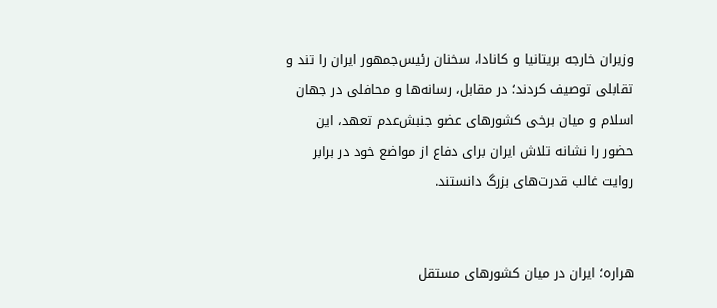وزیران خارجه بریتانیا و کانادا، سخنان رئیس‌جمهور ایران را تند و تقابلی توصیف کردند؛ در مقابل، رسانه‌ها و محافلی در جهان اسلام و میان برخی کشورهای عضو جنبش‌عدم تعهد، این حضور را نشانه تلاش ایران برای دفاع از مواضع خود در برابر روایت غالب قدرت‌های بزرگ دانستند.


هراره؛ ایران در میان کشورهای مستقل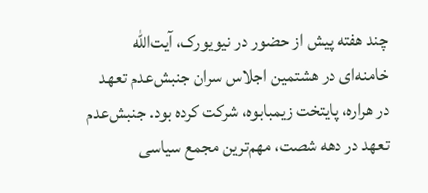چند هفته پیش از حضور در نیویورک، آیت‌الله خامنه‌ای در هشتمین اجلاس سران جنبش‌عدم تعهد در هراره، پایتخت زیمبابوه، شرکت کرده بود. جنبش‌عدم تعهد در دهه شصت، مهم‌ترین مجمع سیاسی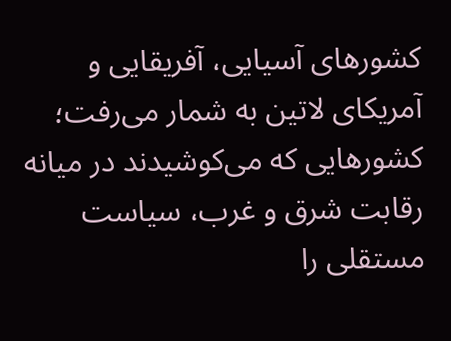کشورهای آسیایی، آفریقایی و آمریکای لاتین به شمار می‌رفت؛ کشورهایی که می‌کوشیدند در میانه رقابت شرق و غرب، سیاست مستقلی را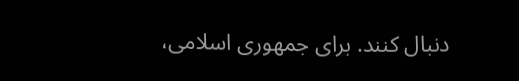دنبال کنند. برای جمهوری اسلامی،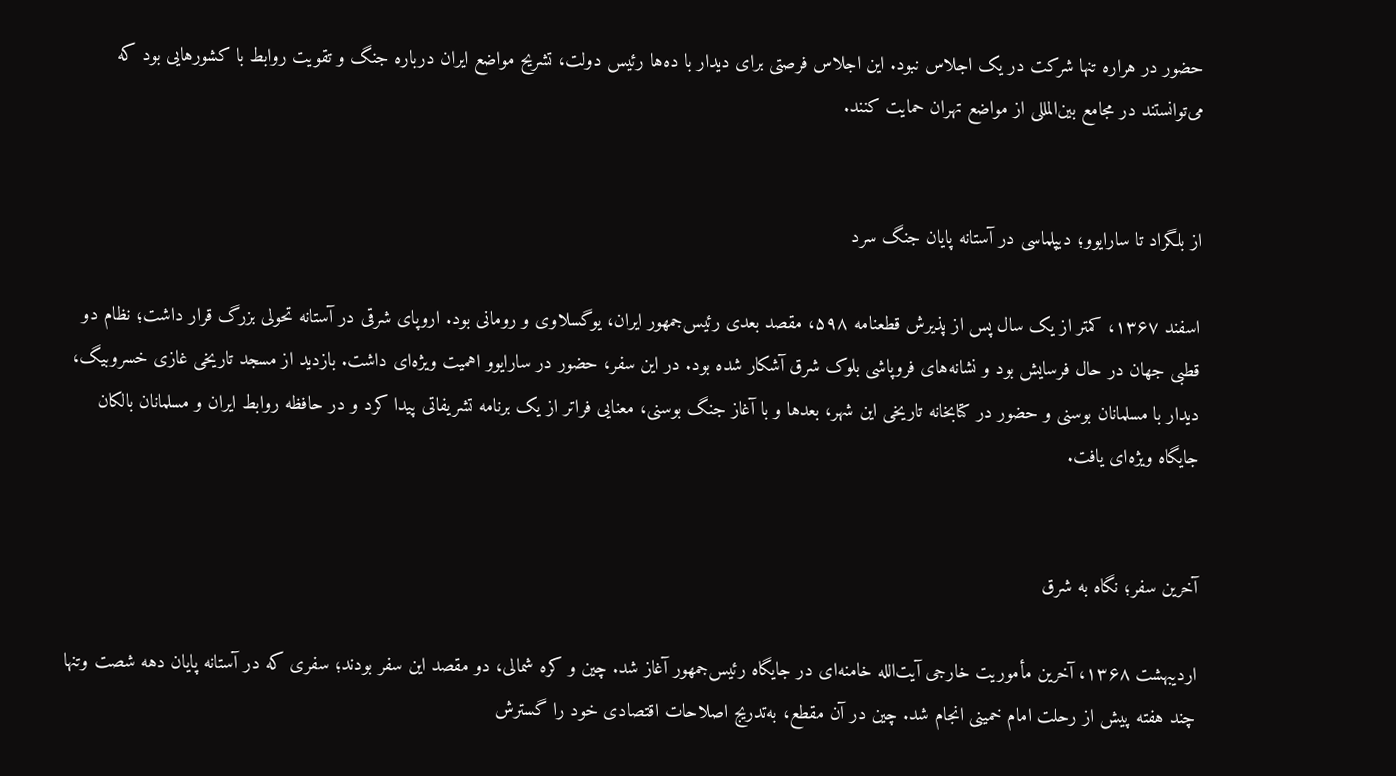حضور در هراره تنها شرکت در یک اجلاس نبود. این اجلاس فرصتی برای دیدار با ده‌ها رئیس دولت، تشریح مواضع ایران درباره جنگ و تقویت روابط با کشورهایی بود که می‌توانستند در مجامع بین‌المللی از مواضع تهران حمایت کنند.


از بلگراد تا سارایوو؛ دیپلماسی در آستانه پایان جنگ سرد

اسفند ۱۳۶۷، کمتر از یک سال پس از پذیرش قطعنامه ۵۹۸، مقصد بعدی رئیس‌جمهور ایران، یوگسلاوی و رومانی بود. اروپای شرقی در آستانه تحولی بزرگ قرار داشت؛ نظام دو قطبی جهان در حال فرسایش بود و نشانه‌های فروپاشی بلوک شرق آشکار شده بود. در این سفر، حضور در سارایوو اهمیت ویژه‌ای داشت. بازدید از مسجد تاریخی غازی خسروبیگ، دیدار با مسلمانان بوسنی و حضور در کتابخانه تاریخی این شهر، بعدها و با آغاز جنگ بوسنی، معنایی فراتر از یک برنامه تشریفاتی پیدا کرد و در حافظه روابط ایران و مسلمانان بالکان جایگاه ویژه‌ای یافت.


آخرین سفر؛ نگاه به شرق

اردیبهشت ۱۳۶۸، آخرین مأموریت خارجی آیت‌الله خامنه‌ای در جایگاه رئیس‌جمهور آغاز شد. چین و کره شمالی، دو مقصد این سفر بودند؛ سفری که در آستانه پایان دهه شصت وتنها چند هفته پیش از رحلت امام خمینی انجام شد. چین در آن مقطع، به‌تدریج اصلاحات اقتصادی خود را گسترش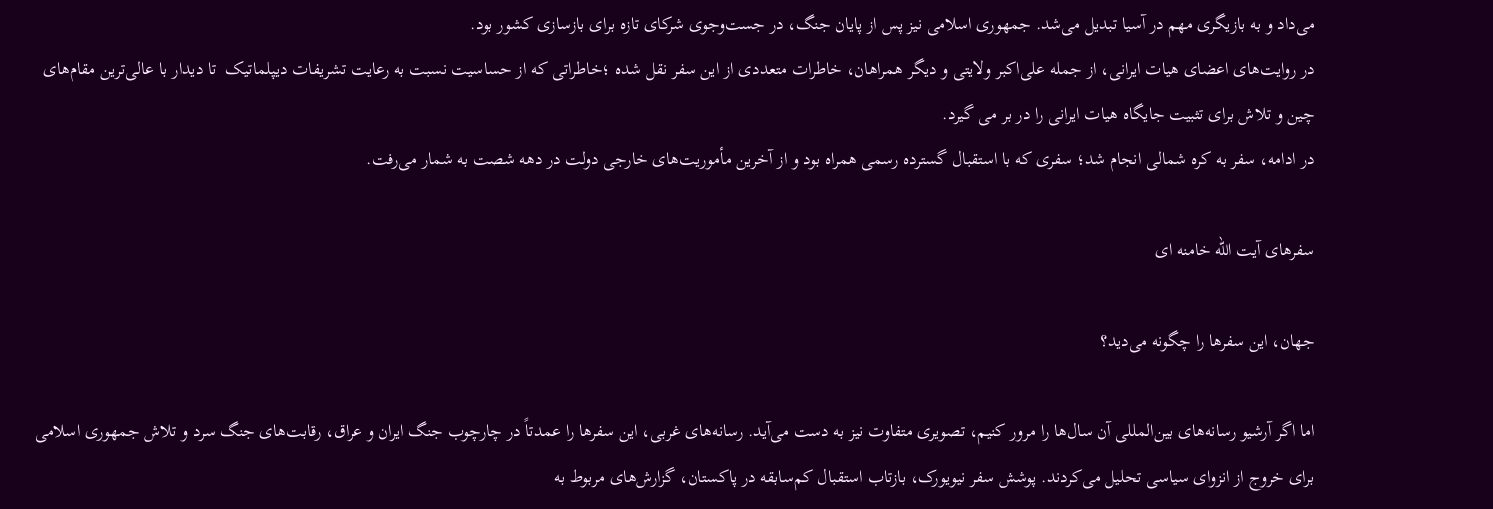می‌داد و به بازیگری مهم در آسیا تبدیل می‌شد. جمهوری اسلامی نیز پس از پایان جنگ، در جست‌وجوی شرکای تازه برای بازسازی کشور بود.
در روایت‌های اعضای هیات ایرانی، از جمله علی‌اکبر ولایتی و دیگر همراهان، خاطرات متعددی از این سفر نقل شده ؛خاطراتی که از حساسیت نسبت به رعایت تشریفات دیپلماتیک  تا دیدار با عالی‌ترین مقام‌های چین و تلاش برای تثبیت جایگاه هیات ایرانی را در بر می گیرد.
در ادامه، سفر به کره شمالی انجام شد؛ سفری که با استقبال گسترده رسمی همراه بود و از آخرین مأموریت‌های خارجی دولت در دهه شصت به شمار می‌رفت.

سفرهای آیت الله خامنه ای

جهان، این سفرها را چگونه می‌دید؟

اما اگر آرشیو رسانه‌های بین‌المللی آن سال‌ها را مرور کنیم، تصویری متفاوت نیز به دست می‌آید. رسانه‌های غربی، این سفرها را عمدتاً در چارچوب جنگ ایران و عراق، رقابت‌های جنگ سرد و تلاش جمهوری اسلامی برای خروج از انزوای سیاسی تحلیل می‌کردند. پوشش سفر نیویورک، بازتاب استقبال کم‌سابقه در پاکستان، گزارش‌های مربوط به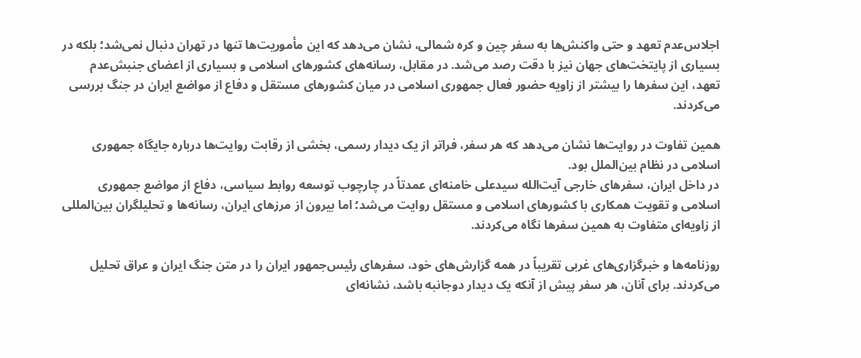اجلاس‌عدم تعهد و حتی واکنش‌ها به سفر چین و کره شمالی، نشان می‌دهد که این مأموریت‌ها تنها در تهران دنبال نمی‌شد؛ بلکه در بسیاری از پایتخت‌های جهان نیز با دقت رصد می‌شد. در مقابل، رسانه‌های کشورهای اسلامی و بسیاری از اعضای جنبش‌عدم تعهد، این سفرها را بیشتر از زاویه حضور فعال جمهوری اسلامی در میان کشورهای مستقل و دفاع از مواضع ایران در جنگ بررسی می‌کردند.

همین تفاوت در روایت‌ها نشان می‌دهد که هر سفر، فراتر از یک دیدار رسمی، بخشی از رقابت روایت‌ها درباره جایگاه جمهوری اسلامی در نظام بین‌الملل بود.
در داخل ایران، سفرهای خارجی آیت‌الله سیدعلی خامنه‌ای عمدتاً در چارچوب توسعه روابط سیاسی، دفاع از مواضع جمهوری اسلامی و تقویت همکاری با کشورهای اسلامی و مستقل روایت می‌شد؛ اما بیرون از مرزهای ایران، رسانه‌ها و تحلیلگران بین‌المللی از زاویه‌ای متفاوت به همین سفرها نگاه می‌کردند.

روزنامه‌ها و خبرگزاری‌های غربی تقریباً در همه گزارش‌های خود، سفرهای رئیس‌جمهور ایران را در متن جنگ ایران و عراق تحلیل می‌کردند. برای آنان، هر سفر پیش از آنکه یک دیدار دوجانبه باشد، نشانه‌ای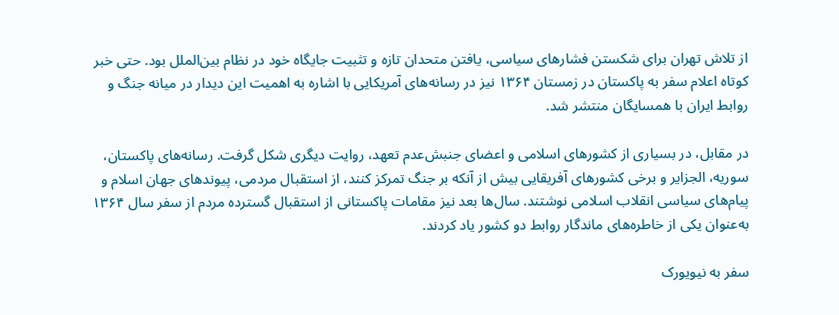از تلاش تهران برای شکستن فشارهای سیاسی، یافتن متحدان تازه و تثبیت جایگاه خود در نظام بین‌الملل بود. حتی خبر کوتاه اعلام سفر به پاکستان در زمستان ۱۳۶۴ نیز در رسانه‌های آمریکایی با اشاره به اهمیت این دیدار در میانه جنگ و روابط ایران با همسایگان منتشر شد.

در مقابل، در بسیاری از کشورهای اسلامی و اعضای جنبش‌عدم تعهد، روایت دیگری شکل گرفت. رسانه‌های پاکستان، سوریه، الجزایر و برخی کشورهای آفریقایی بیش از آنکه بر جنگ تمرکز کنند، از استقبال مردمی، پیوندهای جهان اسلام و پیام‌های سیاسی انقلاب اسلامی نوشتند. سال‌ها بعد نیز مقامات پاکستانی از استقبال گسترده مردم از سفر سال ۱۳۶۴ به‌عنوان یکی از خاطره‌های ماندگار روابط دو کشور یاد کردند.

سفر به نیویورک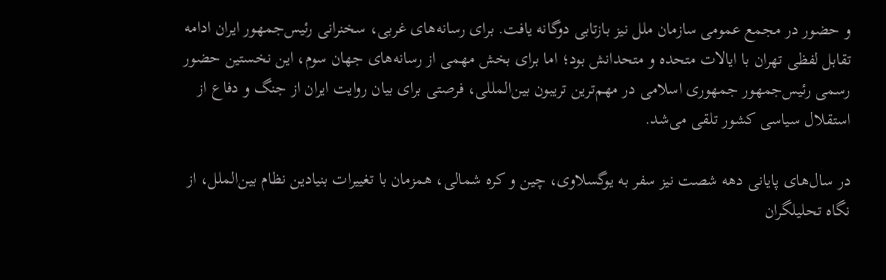و حضور در مجمع عمومی سازمان ملل نیز بازتابی دوگانه یافت. برای رسانه‌های غربی، سخنرانی رئیس‌جمهور ایران ادامه تقابل لفظی تهران با ایالات متحده و متحدانش بود؛ اما برای بخش مهمی از رسانه‌های جهان سوم، این نخستین حضور رسمی رئیس‌جمهور جمهوری اسلامی در مهم‌ترین تریبون بین‌المللی، فرصتی برای بیان روایت ایران از جنگ و دفاع از استقلال سیاسی کشور تلقی می‌شد.

در سال‌های پایانی دهه شصت نیز سفر به یوگسلاوی، چین و کره شمالی، همزمان با تغییرات بنیادین نظام بین‌الملل، از نگاه تحلیلگران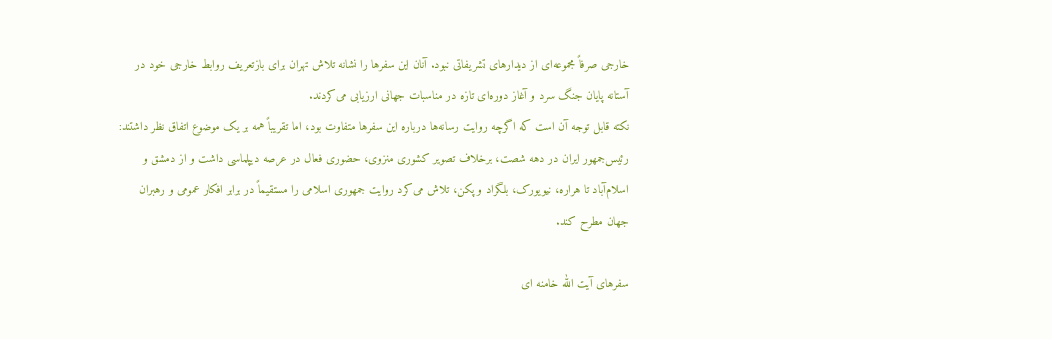خارجی صرفاً مجموعه‌ای از دیدارهای تشریفاتی نبود. آنان این سفرها را نشانه تلاش تهران برای بازتعریف روابط خارجی خود در آستانه پایان جنگ سرد و آغاز دوره‌ای تازه در مناسبات جهانی ارزیابی می‌کردند.
نکته قابل توجه آن است که اگرچه روایت رسانه‌ها درباره این سفرها متفاوت بود، اما تقریباً همه بر یک موضوع اتفاق نظر داشتند: رئیس‌جمهور ایران در دهه شصت، برخلاف تصویر کشوری منزوی، حضوری فعال در عرصه دیپلماسی داشت و از دمشق و اسلام‌آباد تا هراره، نیویورک، بلگراد و پکن، تلاش می‌کرد روایت جمهوری اسلامی را مستقیماً در برابر افکار عمومی و رهبران جهان مطرح کند.

سفرهای آیت الله خامنه ای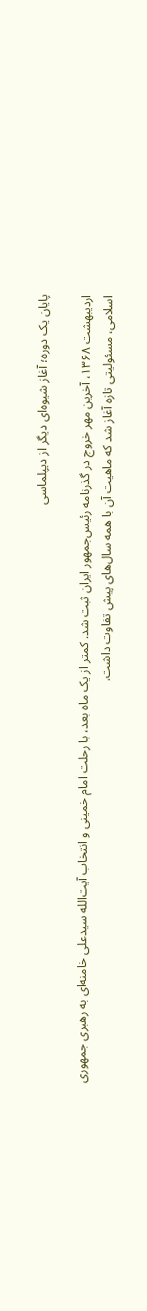پایان یک دوره؛ آغاز شیوه‌ای دیگر از دیپلماسی

اردیبهشت ۱۳۶۸، آخرین مهر خروج در گذرنامه رئیس‌جمهور ایران ثبت شد. کمتر از یک ماه بعد، با رحلت امام خمینی و انتخاب آیت‌الله سیدعلی خامنه‌ای به رهبری جمهوری اسلامی، مسئولیتی تازه آغاز شد که ماهیت آن با همه سال‌های پیش تفاوت داشت.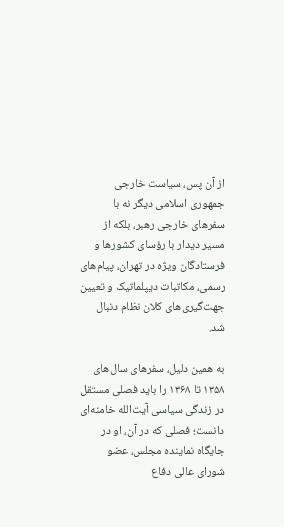از آن پس، سیاست خارجی جمهوری اسلامی دیگر نه با سفرهای خارجی رهبر، بلکه از مسیر دیدار با رؤسای کشورها و فرستادگان ویژه در تهران، پیام‌های رسمی، مکاتبات دیپلماتیک و تعیین جهت‌گیری‌های کلان نظام دنبال شد.

به همین دلیل، سفرهای سال‌های ۱۳۵۸ تا ۱۳۶۸ را باید فصلی مستقل در زندگی سیاسی آیت‌الله خامنه‌ای دانست؛ فصلی که در آن، او در جایگاه نماینده مجلس، عضو شورای عالی دفاع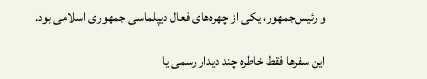و رئیس‌جمهور، یکی از چهره‌های فعال دیپلماسی جمهوری اسلامی بود.

این سفرها فقط خاطره چند دیدار رسمی یا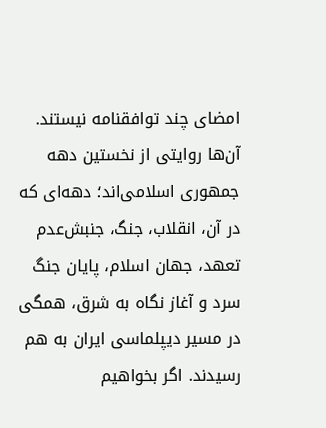امضای چند توافقنامه نیستند. آن‌ها روایتی از نخستین دهه جمهوری اسلامی‌اند؛ دهه‌ای که در آن، انقلاب، جنگ، جنبش‌عدم تعهد، جهان اسلام، پایان جنگ سرد و آغاز نگاه به شرق، همگی در مسیر دیپلماسی ایران به هم رسیدند. اگر بخواهیم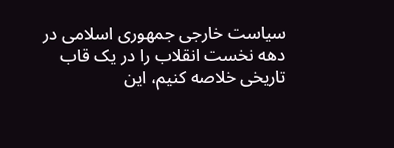سیاست خارجی جمهوری اسلامی در دهه نخست انقلاب را در یک قاب تاریخی خلاصه کنیم، این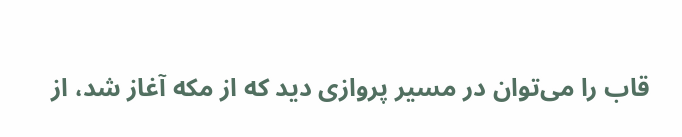قاب را می‌توان در مسیر پروازی دید که از مکه آغاز شد، از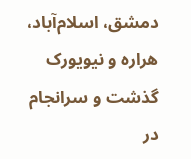دمشق، اسلام‌آباد، هراره و نیویورک گذشت و سرانجام در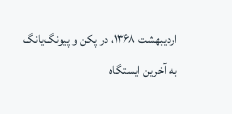اردیبهشت ۱۳۶۸، در پکن و پیونگ‌یانگ به آخرین ایستگاه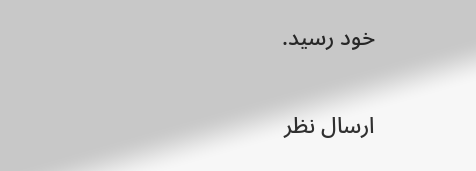خود رسید.

ارسال نظر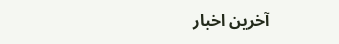آخرین اخبار